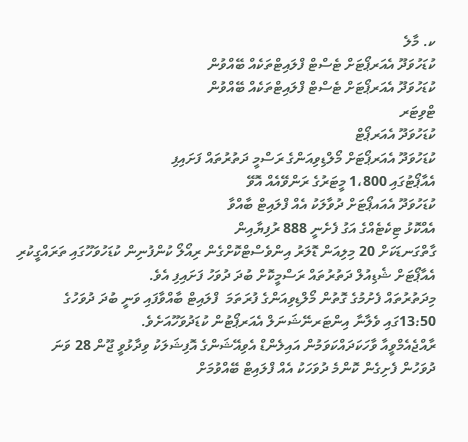ކ. މާލެ
ކުޑަހުވަދޫ އެއަރޕޯޓަށް ޓެސްޓް ފްލައިޓްތަކެއް ބޭއްވުން
ކުޑަހުވަދޫ އެއަރޕޯޓަށް ޓެސްޓް ފްލައިޓްތަކެއް ބޭއްވުން
ޓްވިޓަރ
ކުޑަހުވަދޫ އެއަރޕޯޓް
ކުޑަހުވަދޫ އެއަރޕޯޓަށް މޯލްޑިވިއަންގެ ރަސްމީ ދަތުރުތައް ފަށައިފި
އެއާޕޯޓުގައި 1،800 މީޓަރުގެ ރަންވޭއެއް އޮވޭ
ކުޑަހުވަދޫ އެއައޕޯޓަށް ދުވާލަކު އެއް ފްލައިޓް ބާއްވާ
އެއްކޮޅު ޓިކެޓެއްގެ އަގު ފެށެނީ 888 ރުފިޔާއިން
ގާތްގަނޑަކަށް 20 މިލިއަން ޑޮލަރު އިންވެސްޓްކޮށްގެން ރިއޯލޯ ކުންފުނިން ކުޑަހުވަހޫގައި ތަރައްގީކުރި އެއާޕޯޓަށް ޝެޑިއުލް ދަތުރުތައް ރަސްމީކޮށް ބުދަ ދުވަހު ފަށައިފި އެވެ.
މިދަތުރުތައް ފެށުމުގެ ގޮތުން މޯލްޑިވިއަންގެ ފުރަތަމަ  ފްލައިޓް ބާއްވާފައި ވަނީ ބުދަ ދުވަހުގެ 13:50ގައި ވެލާނާ އިންޓަރނޭޝަނަލް އެއަރޕޯޓުން ކުޑަދުވަހޫއަށެވެ.
ރާއްޖެއެމްވީއާ ވާހަކަދައްކަވަމުން އައިލެންޑް އެވިއޭޝަންގެ އޮފިޝަލަކު ވިދާޅުވީ ޖޫން 28 ވަނަ ދުވަހުން ފެށިގެން ކޮންމެ ދުވަހަކު އެއް ފްލައިޓް ބޭއްވުމަށް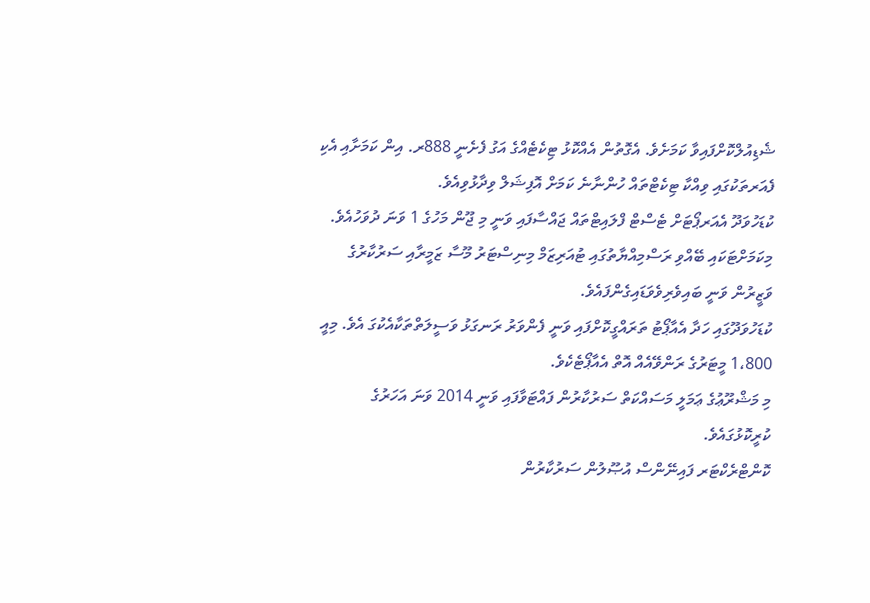ޝެޑިއުލްކޮށްފައިވާ ކަމަށެވެ. އެގޮތުން އެއްކޮޅު ޓިކެޓެއްގެ އަގު ފެށެނީ 888ރ. އިން ކަމަށާއި އެކި ފެއަރތަކުގައި ވިއްކާ ޓިކެޓްތައް ހުންނާނެ ކަމަށް އޮފިޝަލް ވިދާޅުވިއެވެ.
ކުޑަހުވަދޫ އެއަރޕޯޓަށް ޓެސްޓް ފްލައިޓްތައް ޖައްސާފައި ވަނީ މި ޖޫން މަހުގެ 1 ވަނަ ދުވަހުއެވެ. މިކަމަށްޓަކައި ބޭއްވި ރަސްމިއްޔާތުގައި ޓުއަރިޒަމް މިނިސްޓަރު މޫސާ ޒަމީރާއި ސަރުކާރުގެ ވަޒީރުން ވަނީ ބައިވެރިވެވަޑައިގެންފައެވެ.
ކުޑަހުވަދޫގައި ހަދާ އެއާޕޯޓު ތަރައްގީކޮށްފައި ވަނީ ފެންވަރު ރަނގަޅު ވަސީލަތްތަކާއެކުގަ އެވެ. މިއީ 1،800 މީޓަރުގެ ރަންވޭއެއް އޮތް އެއާޕޯޓެކެވެ.
މި މަޝްރޫޢުގެ ޢަމަލީ މަސައްކަތް ސަރުކާރުން ފައްޓަވާފައި ވަނީ 2014 ވަނަ އަހަރުގެ ކުރީކޮޅުގައެވެ.
ކޮންޓްރެކްޓަރ ފައިނޭންސް އުޞޫލުން ސަރުކާރުން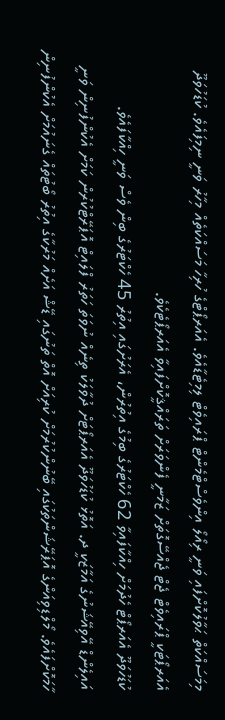މިމަސައްކަތް ޙަވާލުކޮށްފައި ވަނީ ރިއޯލޯ އިންވެސްޓްމެންޓް ޕްރައިވެޓް ލިމިޓެޑާއެވެ. އެއަރޕޯޓްގެ ހުރިހާ މަސައްކަތެއް މިހާރު ވަނީ ނިމިފައެވެ. ކުޑަހުވަދޫ އެއަރޕޯޓަކީ ޕްރައިވެޓް ޖެޓް ޖެއްސޭގޮތަށް ޒަމާނީ ފެންވަރަށް ތަރައްޤީކޮށްފައިވާ އެއަރޕޯޓެކެވެ.
ކުޑަހުވަދޫ އެއަރޕޯޓް ހެދުމަށް ހިއްކާފައިވާ 62 ހެކްޓަރުގެ ބިމުގެ އިތުރުން، އެރަށުގައި އިތުރު 45 ހެކްޓަރުގެ ބިން ވެސް ވަނީ ހިއްކާފައެވެ.
އައިލެންޑް އޭވިއޭޝަނުގެ އަމާޒަކީ ދ. އަތޮޅު ކުޑަހުވަދޫ އެއަރޕޯޓަށް ދުވާލަކު ތިނެއް ނުވަތަ ހަތަރު ފްލައިޓް އޮޕަރޭޓްކުރުން ކަމަށް އެކުންފުނިން ވަނީ ހާމަކޮށްފައެވެ. މޯލްޑިވިއަންގެ އޮޕަރޭޝަންތަކުގައި ބޭނުންކުރުމަށް ކުރިއަށް އޮތް ތަނުގައި ޑޭޝް އަށެއް މަރުކާގެ އިތުރު ބޯޓުތައް ގެނައުމަށް އެކުންފުނިން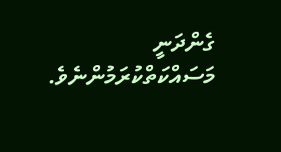ގެންދަނީ މަސައްކަތްކުރަމުންނެވެ.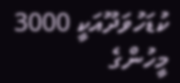ކުޑަހުވަދޫއަކީ 3000 މީހުންގެ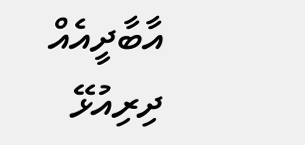އާބާދީއެއް ދިރިއުޅޭ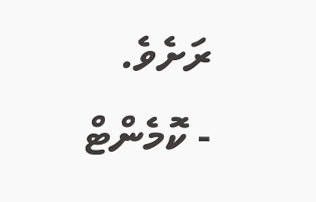ރަށެވެ.
- ކޮމެންޓް